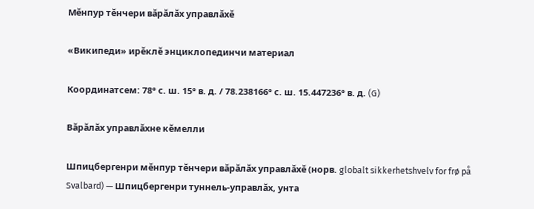Мĕнпур тĕнчери вăрăлăх управлăхĕ

«Википеди» ирĕклĕ энциклопединчи материал

Координатсем: 78° с. ш. 15° в. д. / 78.238166° с. ш. 15.447236° в. д. (G)

Вăрăлăх управлăхне кĕмелли

Шпицбергенри мĕнпур тĕнчери вăрăлăх управлăхĕ (норв. globalt sikkerhetshvelv for frø på Svalbard) — Шпицбергенри туннель-управлăх, унта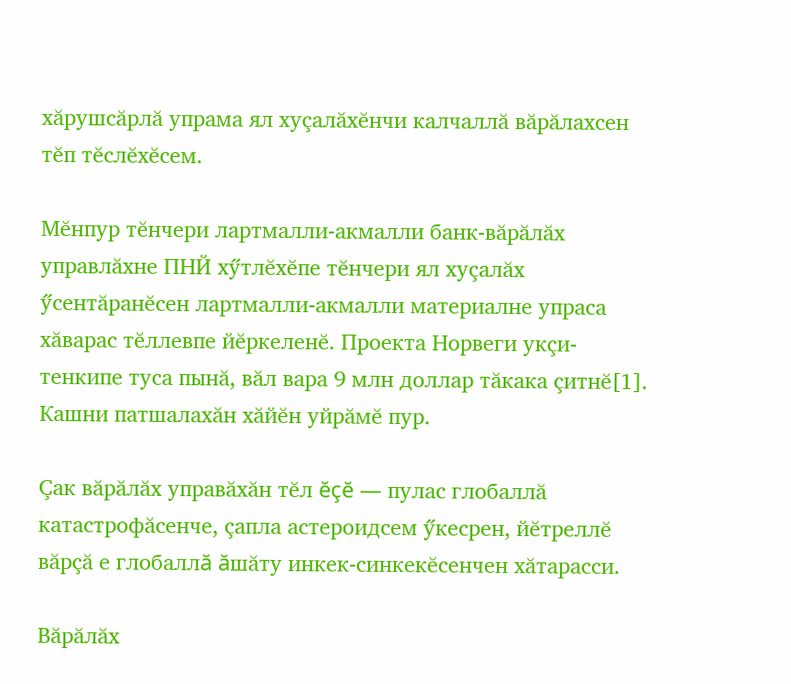хăрушсăрлă упрама ял хуçалăхĕнчи калчаллă вăрăлахсен тĕп тĕслĕхĕсем.

Мĕнпур тĕнчери лартмалли-акмалли банк-вăрăлăх управлăхне ПНЙ хӳтлĕхĕпе тĕнчери ял хуçалăх ӳсентăранĕсен лартмалли-акмалли материалне упраса хăварас тĕллевпе йĕркеленĕ. Проекта Норвеги укçи-тенкипе туса пынă, вăл вара 9 млн доллар тăкака çитнĕ[1]. Кашни патшалахăн хăйĕн уйрăмĕ пур.

Çак вăрăлăх управăхăн тĕл ĕçĕ — пулас глобаллă катастрофăсенче, çапла астероидсем ӳкесрен, йĕтреллĕ вăрçă е глобаллă ăшăту инкек-синкекĕсенчен хăтарасси.

Вăрăлăх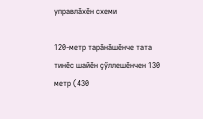управлăхĕн схеми

120-метр тарăнăшĕнче тата тинĕс шайĕн çӳллешĕнчен 130 метр (430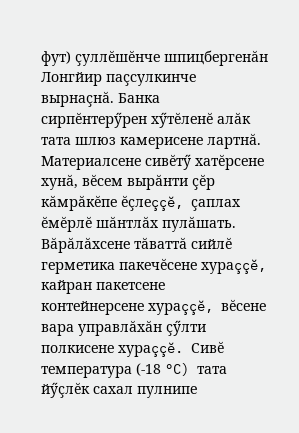фут) çуллĕшĕнче шпицбергенăн Лонгйир паçсулкинче вырнаçнă. Банка сирпĕнтерӳрен хӳтĕленĕ алăк тата шлюз камерисене лартнă. Материалсене сивĕтӳ хатĕрсене хунă, вĕсем вырăнти çĕр кăмрăкĕпе ĕçлеççĕ, çаплах ĕмĕрлĕ шăнтлăх пулăшать. Вăрăлăхсене тăваттă сийлĕ герметика пакечĕсене хураççĕ, кайран пакетсене контейнерсене хураççĕ, вĕсене вара управлăхăн çӳлти полкисене хураççĕ. Сивĕ температура (-18 °C) тата йӳçлĕк сахал пулнипе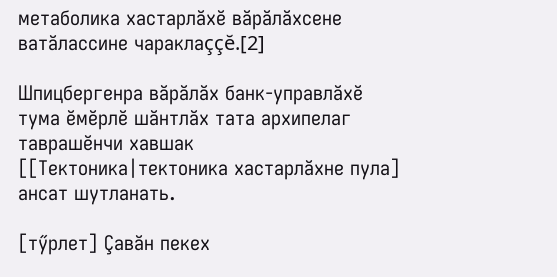метаболика хастарлăхĕ вăрăлăхсене ватăлассине чараклаççĕ.[2]

Шпицбергенра вăрăлăх банк-управлăхĕ тума ĕмĕрлĕ шăнтлăх тата архипелаг таврашĕнчи хавшак [[Тектоника|тектоника хастарлăхне пула] ансат шутланать.

[тӳрлет] Çавăн пекех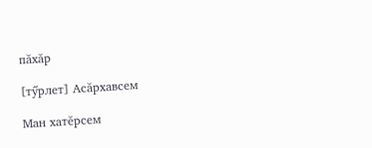пăхăр

[тӳрлет] Асăрхавсем

Ман хатĕрсем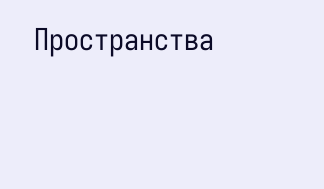Пространства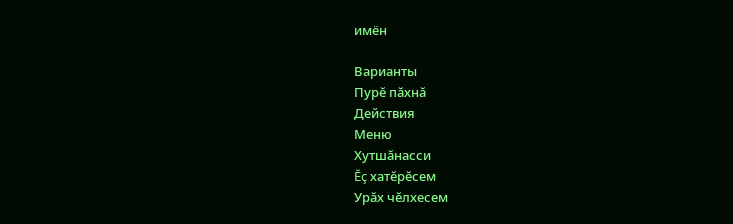имён

Варианты
Пурĕ пăхнă
Действия
Меню
Хутшăнасси
Ĕç хатĕрĕсем
Урăх чĕлхесем